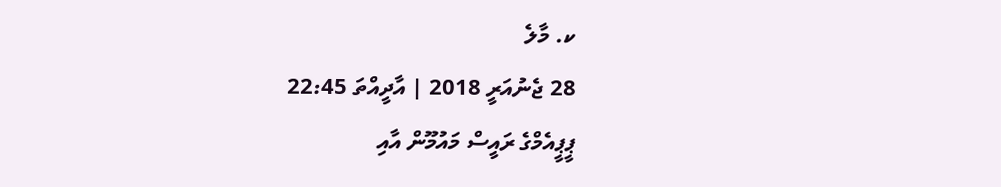ކ. މާލެ
28 ޖެނުއަރީ 2018 | އާދީއްތަ 22:45
ޕީޕީއެމްގެ ރައީސް މައުމޫން އާއި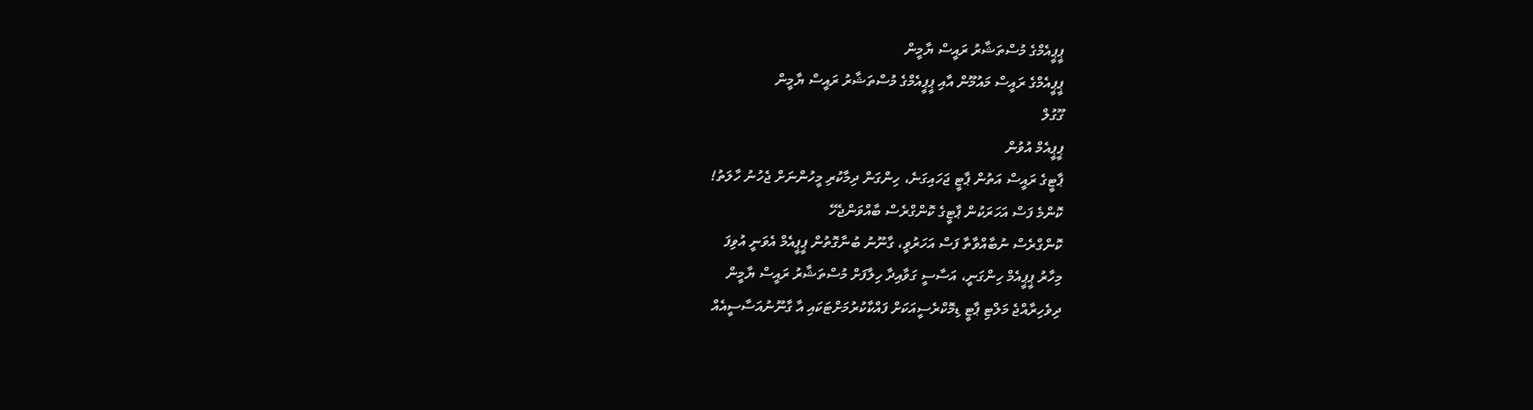ޕީޕީއެމްގެ މުސްތަޝާރު ރައީސް ޔާމީން
ޕީޕީއެމްގެ ރައީސް މައުމޫން އާއި ޕީޕީއެމްގެ މުސްތަޝާރު ރައީސް ޔާމީން
ގޫގުލް
ޕީޕީއެމް އުވުން
ޕާޓީގެ ރައީސް އަތުން ޕާޓީ ޖަހައިގަނެ، ހިންގަން ދިމާކުރި މީހުންނަށް ޖެހުނު ހާލަތު!
ކޮންމެ ފަސް އަހަރަކުން ޕާޓީގެ ކޮންގްރެސް ބާއްވަންޖެހޭ
ކޮންގްރެސް ނުބާއްވާތާ ފަސް އަހަރުވީ، ގާނޫނު ބުނާގޮތުން ޕީޕީއެމް އެވަނީ އުވިފަ
މިހާރު ޕީޕީއެމް ހިންގަނީ، އަސާސީ ގަވާއިދާ ހިލާފަށް މުސްތަޝާރު ރައީސް ޔާމީން
ދިވެހިރާއްޖެ މަލްޓި ޕާޓީ ޑިމޮކްރެސީއަކަށް ފައްކާކުރުމަށްޓަކައި އާ ގާނޫނުއަސާސީއެއް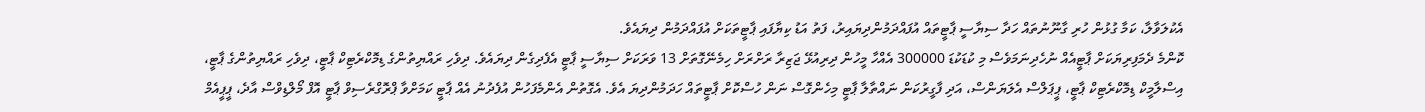އެކުލަވާލާ، ކަމާ ގުޅުން ހުރި ގާނޫނުތައް ހަދާ ސިޔާސީ ޕާޓީތައް އުފައްދަމުންދިޔައިރު، ފަތު އަޑު ކިޔާފައި ޕާޓީތަކަށް އުފައްދަމުން ދިޔައެވެ.
ކޮންމެ ދެމަފިރިޔަކަށް ޕާޓީއެއް ނުހެދިނަމަވެސް މި ކުޑަކުޑަ 300000 އެއްހާ މީހުން ދިރިއުޅޭ ޖަޒިރާ ރަށްރަށް ހިމެނޭގޮތަށް 13 ވަރަކަށް ސިޔާސީ ޕާޓީ އެފެދިގެން ދިޔައެވެ. ދިވެހި ރައްޔިތުންގެ ޑިމޮކްރެޓިކް ޕާޓީ، ދިވެހި ރައްޔިތުންގެ ޕާޓީ، އިސްލާމީކް ޑިމޮކްރެޓިކް ޕާޓީ، ޕީޕަލްސް އެލަޔަންސް، އަދި ފާގީރުކަން ނައްތާލާ ޕާޓީ މިހެންގޮސް ނަން ހުސްކޮށް ޕާޓީތައް ހަދަމުންދިޔަ އެވެ. އެގޮތުން އެންމެފަހުން އުފެދުނު އެއް ޕާޓީ ކަމަށްވާ ޕްރޮގްރެސިވް ޕާޓީ އޮފް މޯލްޑިވްސް އާދެ، ޕީޕީއެމް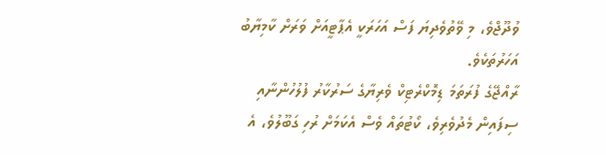ވުދޫޖްވެ، މި ވޭތުވެދިޔަ ފަސް އަހަރަކީ އެޕާޓީއަށް ވަރަށް ކާމިޔާބު އަހަރުތަކެވެ.
ރާއްޖޭގެ ފުރަތަމަ ޑިމޮކްރެޓިކް ވެރިޔާގެ ސަރުކާރު ފުލުހުންނާއި ސިފައިން މެދުވެރިވެ، ކޯޓުތައް ވެސް އެކަމަށް ރުހި ގަބޫލުވެ، އެ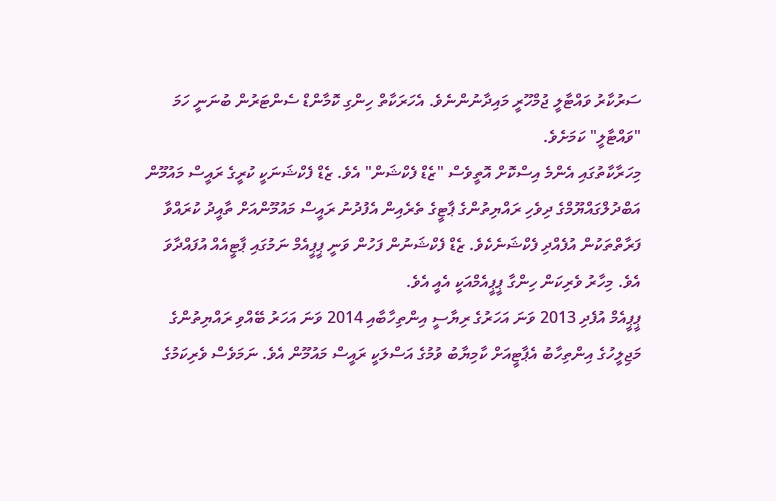ސަރުކާރު ވައްޓާލީ ޖުމްހޫރީ މައިދާނުންނެވެ. އެހަރަކާތް ހިންގި ކޮމާންޑް ސެންޓަރުން ބުނަނީ ހަމަ "ވައްޓާލީ" ކަމަށެވެ.
މިހަރާކާތުގައި އެންމެ އިސްކޮށް އޮތީވެސް "ޒެޑް ފެކްޝަން" އެވެ. ޒެޑް ފެކްޝަނަކީ ކުރީގެ ރައީސް މައުމޫން އަބްދުލްގައްޔޫމްގެ ދިވެހި ރައްޔިތުންގެ ޕާޓީގެ ތެރެއިން އެފުދުނު ރައީސް މައުމޫންއަށް ތާއީދު ކުރައްވާ ފަރާތްތަކުން އުފެއްދި ފެކްޝަނެކެވެ. ޒެޑް ފެކްޝަނުން ފަހުން ވަނީ ޕީޕީއެމް ނަމުގައި ޕާޓީއެއް އުފައްދާވަ އެވެ. މިހާރު ވެރިކަން ހިންގާ ޕީޕީއެމްއަކީ އެއީ އެވެ.
ޕީޕީއެމް އުފެދި 2013 ވަނަ އަހަރުގެ ރިޔާސީ އިންތިހާބާއި 2014 ވަނަ އަހަރު ބޭއްވި ރައްޔިތުންގެ މަޖިލީހުގެ އިންތިހާބު އެޕާޓީއަށް ކާމިޔާބު ވުމުގެ އަސްލަކީ ރައީސް މައުމޫން އެވެ. ނަމަވެސް ވެރިކަމުގެ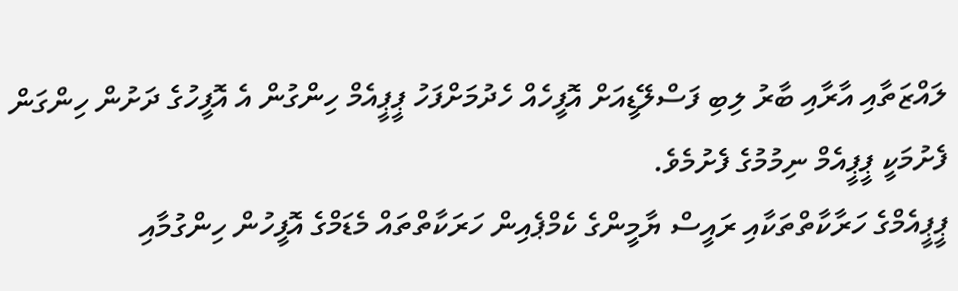ލައްޒަތާއި އާރާއި ބާރު ލިބި ފަސްލޭޑީއަށް އޮފީހެއް ހެދުމަށްފަހު ޕީޕީއެމް ހިންގުން އެ އޮފީހުގެ ދަށުން ހިންގަން ފެށުމަކީ ޕީޕީއެމް ނިމުމުގެ ފެށުމެވެ.
ޕީޕީއެމްގެ ހަރާކާތްތަކާއި ރައީސް ޔާމީންގެ ކެމްޕެއިން ހަރަކާތްތައް މެޑަމްގެ އޮފީހުން ހިންގުމާއި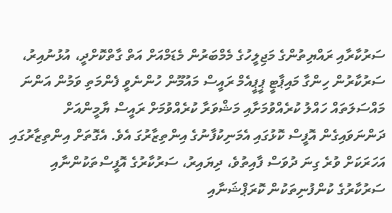ސަރުކާރާއި ރައްޔިތުންގެ މަޖިލީހުގެ މެމްބަރުން މެޑަމްއަށް އަތް ގާތްކޮށްދީ، އުޅުނުއިރު، ސަރުކާރުން ހިންގާ މައިޕާޓީ ޕީޕީއެމް ރައީސް މައުމޫން ހުންނެވީ ފެންމަތި ވަމުން އަންނަ މައްސަލަތައް ހައްލު ކުރެއްވުމަށާއި މަޝްވަރާ ކުރެއްވުމަށް ރައީސް ޔާމީންއަށް ދަންނަވައިގެން އޮފީސް ކޮޅުގައި އެމަނިކުފާނުގެ އިންތިޒާރުގަ އެވެ. އެގޮތަށް އިންތިޒާރުގައި އަހަރަކަށް ވުރެ ގިނަ ދުވަސް ފާއިތުވެ، ދިޔައިރު، ސަރުކާރުގެ އޮފީސްތަކުންނާއި ސަރުކާރުގެ ކުންފުނިތަކުން ކޮރަޕްޝަނާއި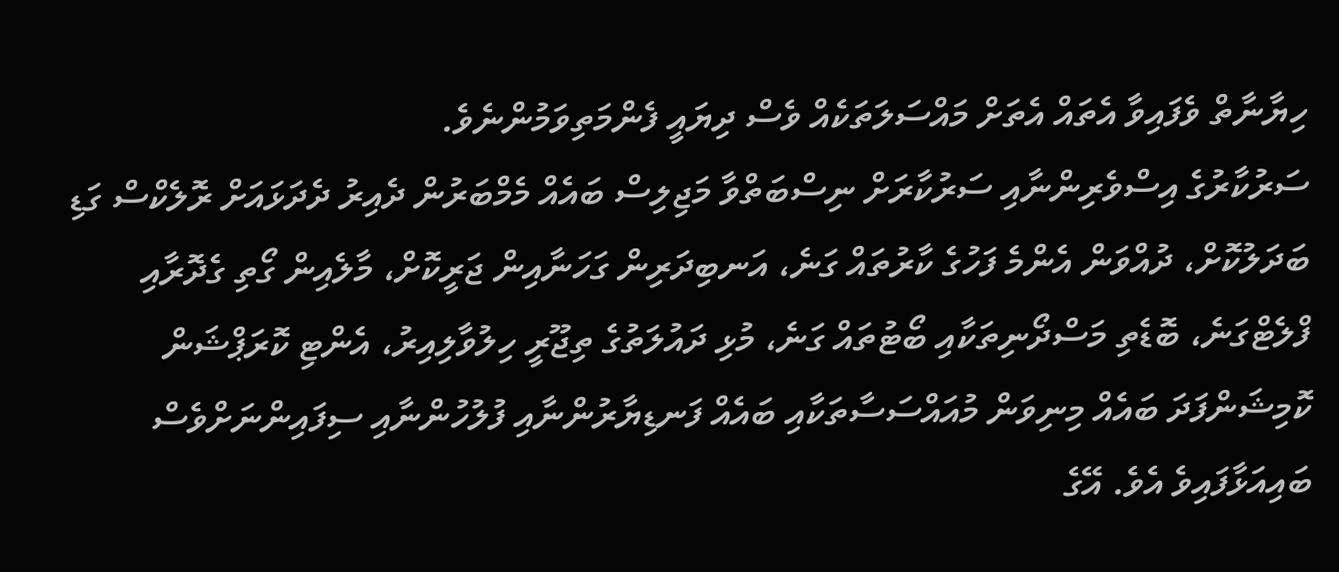ހިޔާނާތް ވެފައިވާ އެތައް އެތަށް މައްސަލަތަކެއް ވެސް ދިޔައީ ފެންމަތިވަމުންނެވެ.
ސަރުކާރުގެ އިސްވެރިންނާއި ސަރުކާރަށް ނިސްބަތްވާ މަޖިލިސް ބައެއް މެމްބަރުން ދެއިރު ދެދަޅައަށް ރޮލެކްސް ގަޑި ބަދަލުކޮށް، ދުއްވަން އެންމެ ފަހުގެ ކާރުތައް ގަނެ، އަނބިދަރިން ގަހަނާއިން ޖަރީކޮށް، މާލެއިން ގޯތި ގެދޮރާއި ފްލެޓްގަނެ، ބޮޑެތި މަސްދޯނިތަކާއި ބޯޓުތައް ގަނެ، މުޅި ދައުލަތުގެ ތިޖޫރީ ހިލުވާލިއިރު، އެންޓި ކޮރަޕްޝަން ކޮމިޝަންފަދަ ބައެއް މިނިވަން މުއައްސަސާތަކާއި ބައެއް ފަނޑިޔާރުންނާއި ފުލުހުންނާއި ސިފައިންނަށްވެސް ބައިއަޅާފައިވެ އެވެ. އޭގެ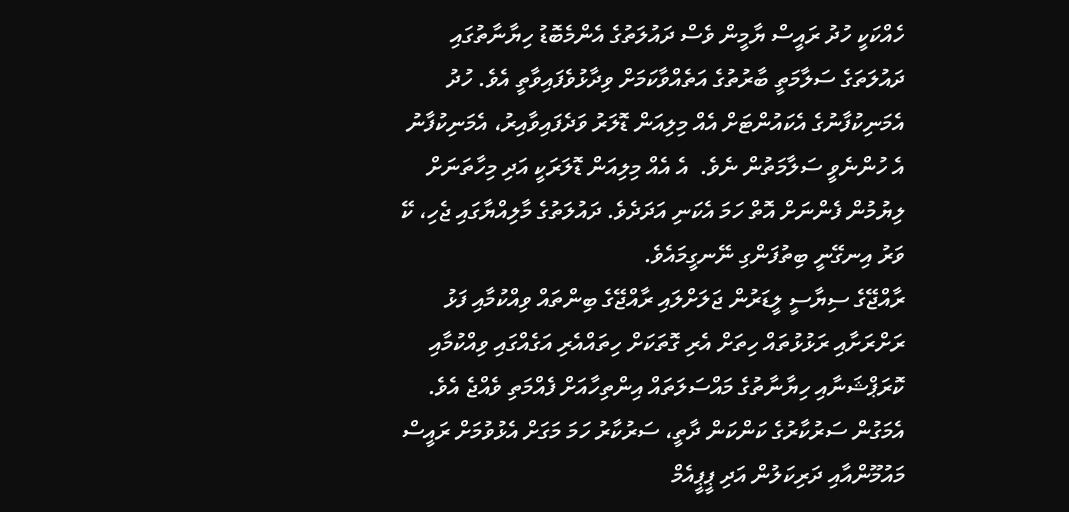ހެއްކަކީ ހުދު ރައީސް ޔާމީން ވެސް ދައުލަތުގެ އެންމެބޮޑު ހިޔާނާތުގައި ދައުލަތަގެ ސަލާމަތީ ބާރުތުގެ އަތެއްވާކަމަށް ވިދާޅުވެފައިވާތީ އެވެ. ހުދު އެމަނިކުފާނުގެ އެކައުންޓަށް އެއް މިލިއަން ޑޮލަރު ވަދެފައިވާއިރު، އެމަނިކުފާނު އެ ހުންނެވީ ސަލާމަތުން ނެވެ.  އެ އެއް މިލިއަން ޑޮލަރަކީ އަދި މިހާތަނަށް ލިޔުމުން ފެންނަށް އޮތް ހަމަ އެކަނި އަދަދެވެ. ދައުލަތުގެ މާލިއްޔާގައި ޖެހި، ކޭ ވަރު އިނގޭނީ ބިތުފަންގި ނޭނގީމައެވެ.
ރާއްޖޭގެ ސިޔާސީ ލީޑަރުން ޖަލަށްލައި ރާއްޖޭގެ ބިންތައް ވިއްކުމާއި ފަޅު ރަށްރަށާއި ރަޅުޅުތައް ހިތަށް އެރި ގޮތަކަށް ހިތައްއެރި އަގެއްގައި ވިއްކުމާއި ކޮރަޕްޝަނާއި ހިޔާނާތުގެ މައްސަލަތައް އިންތިހާއަށް ފެއްމަތި ވެއްޖެ އެވެ. އެމަގުން ސަރުކާރުގެ ކަންކަން ދާތީ، ސަރުކާރު ހަމަ މަގަށް އެޅުވުމަށް ރައީސް މައުމޫންއާއި ދަރިކަލުން އަދި ޕީޕީއެމް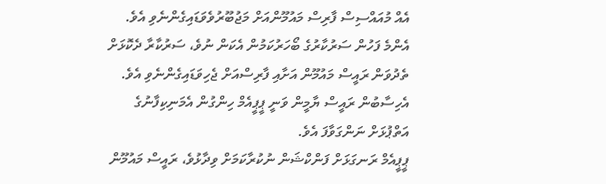އެއް މުއައްސިސް ފާރިސް މައުމޫންއަށް މަޖުބޫރުވެވަޑައިގެންނެވި އެވެ.
އެންމެ ފަހުން ސަރުކާރުގެ ބޯހަރުކަމުން އެކަން ނުވެ، ސަރުކާރާ ދެކޮޅަށް ތެދުވަން ރައީސް މައުމޫން އަށާއި ފާރިސްއަށް ޖެހިވަޑައިގެންނެވި އެވެ. އެހިސާބުން ރައީސް ޔާމީން ވަނީ ޕީޕީއެމް ހިންގުން އެމަނިކިފާނުގެ އަތްޕުޅަށް ނަންގަވާފަ އެވެ.
ޕީޕީއެމް ރަނގަޅަށް ފަންކްޝަން ނުކުރާކަމަށް ވިދާޅުވެ، ރައީސް މައުމޫން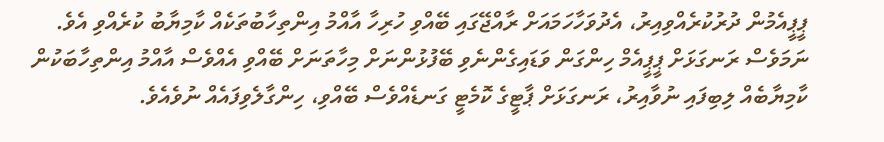ޕީޕީއެމުން ދުރުކުރެއްވިއިރު، އެދުވަހާހަމައަށް ރާއްޖޭގައި ބޭއްވި ހުރިހާ އާއްމު އިންތިހާބުތަކެއް ކާމިޔާބު ކުރެއްވި އެވެ. ނަމަވެސް ރަނގަޅަށް ޕީޕީއެމް ހިންގަން ވަޑައިގެންނެވި ބޭފުޅުންނަށް މިހާތަނަށް ބޭއްވި އެއްވެސް އާއްމު އިންތިހާބަކުން ކާމިޔާބެއް ލިބިފައި ނުވާއިރު، ރަނގަޅަށް ޕާޓީގެ ކޮމެޓީ ގަނޑެއްވެސް ބޭއްވި، ހިންގާލެވިފައެއް ނުވެއެވެ.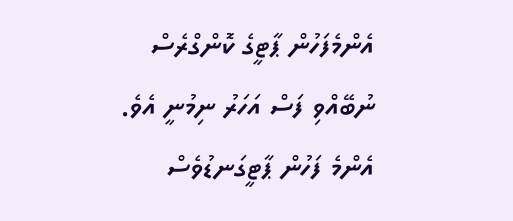އެންމެފަހުން ޕާޓީގެ ކޮންގްރެސް ނުބޭއްވި ފަސް އަހަރު ނިމުނީ އެވެ. އެންމެ ފަހުން ޕާޓީގަނޑުވެސް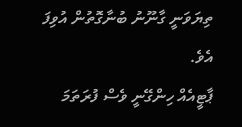ތިޔަވަނީ ގާނޫނު ބުނާގޮތުން އުވިފަ އެވެ.
ޕާޓީއެއް ހިންގޭނީ ވެސް ފުރަތަމަ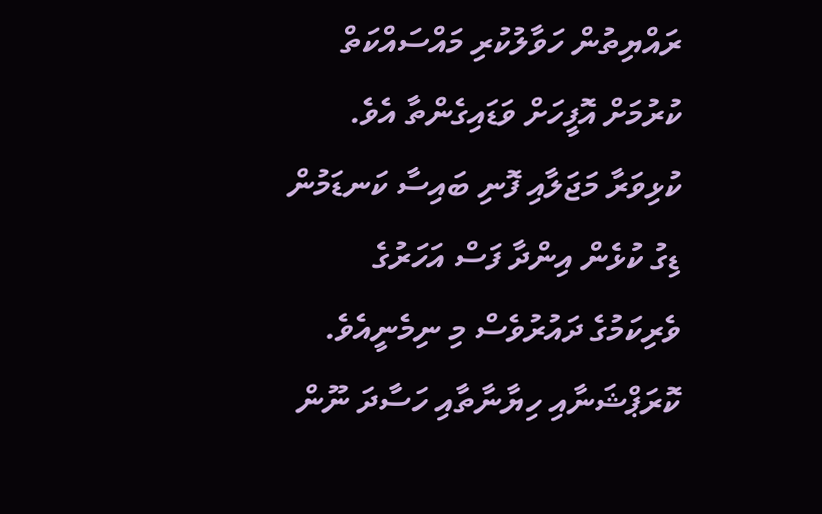ރައްޔިތުން ހަވާލުކުރި މައްސައްކަތް ކުރުމަށް އޮފީހަށް ވަޑައިގެންތާ އެވެ.
ކުޅިވަރާ މަޖަލާއި ފޮނި ބައިސާ ކަނޑަމުން ޑިގު ކުޅެން އިންދާ ފަސް އަހަރުގެ ވެރިކަމުގެ ދައުރުވެސް މި ނިމެނީއެވެ. ކޮރަޕްޝަނާއި ހިޔާނާތާއި ހަސާދަ ނޫން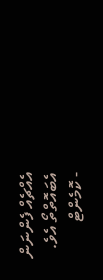އެއްޗެއް ފެންނަން އެބައޮތްތޯ އެވެ.
- ކޮމެންޓް